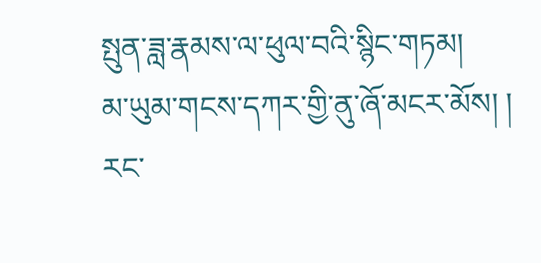སྤུན་ཟླ་རྣམས་ལ་ཕུལ་བའི་སྙིང་གཏམ།
མ་ཡུམ་གངས་དཀར་གྱི་ནུ་ཞོ་མངར་མོས། ། རང་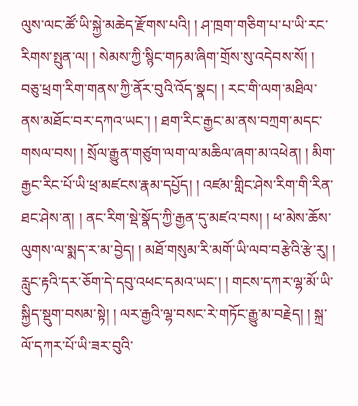ལུས་ལང་ཚོ་ཡི་སྐྱེ་མཆེད་རྫོགས་པའི། ། ཤ་ཁྲག་གཅིག་པ་པ་ཡི་རང་རིགས་སྤུན་ལ། ། སེམས་ཀྱི་སྙིང་གཏམ་ཞིག་གྲོས་སུ་འདེབས་སོ། ། བཅུ་ཕྲག་རིག་གནས་ཀྱི་ནོར་བུའི་འོད་སྣང། ། རང་གི་ལག་མཐིལ་ནས་མཐོང་བར་དཀའ་ཡང་། ། ཐག་རིང་རྒྱང་མ་ནས་བཀྲག་མདང་གསལ་བས། ། སྲོལ་རྒྱུན་གཙུག་ལག་ལ་མཆིལ་ཞག་མ་འཕེན། ། མིག་རྒྱང་རིང་པོ་ཡི་ཕྲ་མཛངས་རྣམ་དཔྱོད། ། འཛམ་གླིང་ཤེས་རིག་གི་རིན་ཐང་ཤེས་ན། ། ནང་རིག་སྡེ་སྣོད་ཀྱི་རྒྱན་དུ་མཛའ་བས། ། ཕ་མེས་ཆོས་ལུགས་ལ་སྨད་ར་མ་བྱེད། ། མཐོ་གསུམ་རི་མགོ་ཡི་ལབ་བརྩེའི་རྩེ་རུ། ། རླུང་རྟའི་དར་ཅོག་དེ་དབུ་འཕང་དམའ་ཡང་། ། གངས་དཀར་ལྷ་མོ་ཡི་སྐྱིད་སྡུག་བསམ་སྟེ། ། ལར་རྒྱའི་ལྷ་བསང་རེ་གཏོང་རྒྱུ་མ་བརྗེད། ། སྐྲ་ལོ་དཀར་པོ་ཡི་ཟར་བུའི་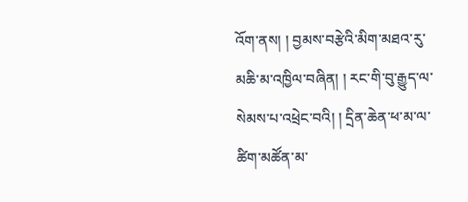འོག་ནས། ། བྱམས་བརྩེའི་མིག་མཐའ་རུ་མཆི་མ་འཁྱིལ་བཞིན། ། རང་གི་བུ་རྒྱུད་ལ་སེམས་པ་འཕྲེང་བའི། ། དྲིན་ཆེན་ཕ་མ་ལ་ཚིག་མཚོན་མ་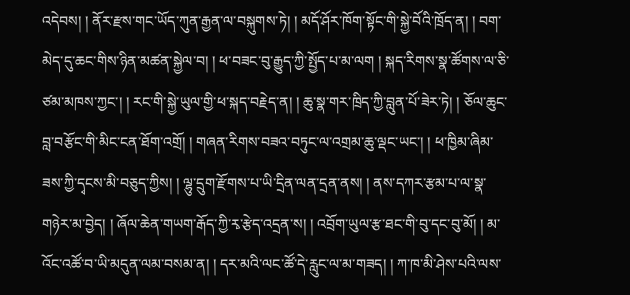འདེབས། ། ནོར་རྫས་གང་ཡོད་ཀུན་རྒྱན་ལ་བསྐུགས་ཏེ། ། མདོ་ཤོར་ཁོག་སྟོང་གི་སྐྱེ་བོའི་ཁྲོད་ན། ། བག་མེད་དུ་ཆང་གིས་ཉིན་མཚན་སྐྱེལ་བ། ། ཕ་བཟང་བུ་རྒྱུད་ཀྱི་སྤྱོད་པ་མ་ལག ། སྐད་རིགས་སྣ་ཚོགས་ལ་ཅི་ཙམ་མཁས་ཀྱང་། ། རང་གི་སྐྱེ་ཡུལ་གྱི་ཕ་སྐད་བརྗེད་ན། ། ཆུ་སྣ་གར་ཁྲིད་ཀྱི་བླུན་པོ་ཟེར་ཏེ། ། ཅོལ་ཆུང་བླ་བརྩོང་གི་མིང་ངན་ཐོག་འགྲོ། ། གཞན་རིགས་བཟའ་བཏུང་ལ་འགྲམ་ཆུ་ལྡང་ཡང་། ། ཕ་ཁྱིམ་ཞིམ་ཟས་ཀྱི་དྭངས་མི་བཅུད་ཀྱིས། ། ལྷུ་དྲུག་རྫོགས་པ་ཡི་དྲིན་ལན་དྲན་ནས། ། ནས་དཀར་རྩམ་པ་ལ་སྣ་གཉེར་མ་བྱེད། ། ཞོལ་ཆེན་གཡག་རྒོད་ཀྱི་རྭ་རྩེད་འདྲན་ས། ། འབྲོག་ཡུལ་རྩ་ཐང་གི་བུ་དང་བུ་མོ། ། མ་འོང་འཚོ་བ་ཡི་མདུན་ལམ་བསམ་ན། ། དར་མའི་ལང་ཚོ་དེ་རླུང་ལ་མ་གཟད། ། ཀ་ཁ་མི་ཤེས་པའི་ལས་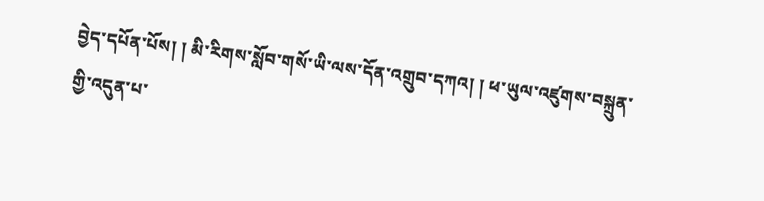བྱེད་དཔོན་པོས། ། མི་རིགས་སློབ་གསོ་ཡི་ལས་དོན་འགྲུབ་དཀའ། ། ཕ་ཡུལ་འཛུགས་བསྐྲུན་གྱི་འདུན་པ་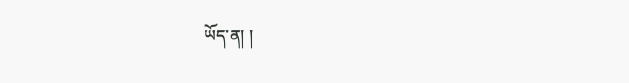ཡོད་ན། །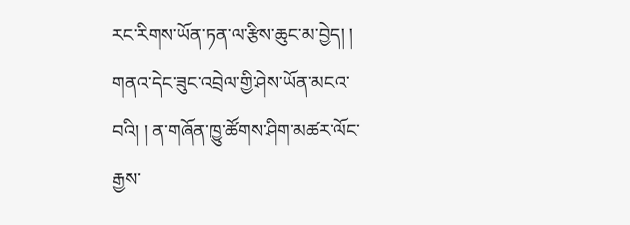རང་རིགས་ཡོན་ཏན་ལ་རྩིས་ཆུང་མ་བྱེད། ། གནའ་དེང་ཟུང་འབྲེལ་གྱི་ཤེས་ཡོན་མངའ་བའི། ། ན་གཞོན་ཁྱུ་ཚོགས་ཤིག་མཚར་ལོང་རྒྱས་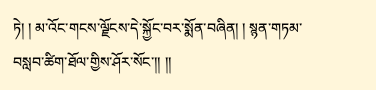ཏེ། ། མ་འོང་གངས་ལྗོངས་དེ་སྐྱོང་བར་སྨོན་བཞིན། ། སྙན་གཏམ་བསླབ་ཚིག་ཐོལ་གྱིས་ཤོར་སོང་།། །།